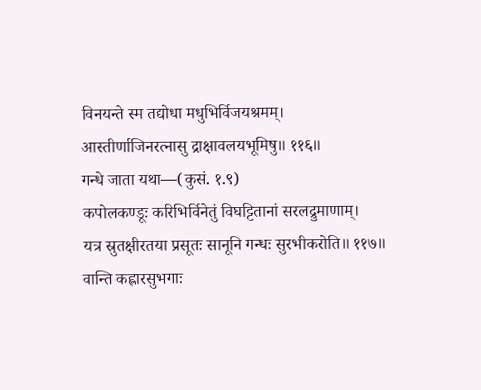विनयन्ते स्म तद्योधा मधुभिर्विजयश्रमम्।
आस्तीर्णाजिनरत्नासु द्राक्षावलयभूमिषु॥ ११६॥
गन्धे जाता यथा—(कुसं. १.९)
कपोलकण्डूः करिभिर्विनेतुं विघट्टितानां सरलद्रुमाणाम्।
यत्र स्रुतक्षीरतया प्रसूतः सानूनि गन्धः सुरभीकरोति॥ ११७॥
वान्ति कह्लारसुभगाः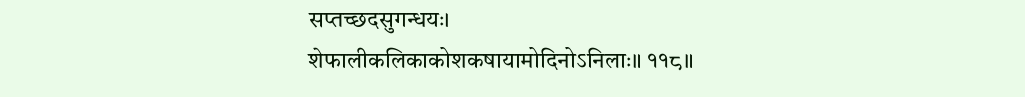सप्तच्छदसुगन्धयः।
शेफालीकलिकाकोशकषायामोदिनोऽनिलाः॥ ११८॥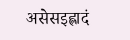असेसइह्लादं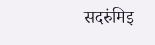सदरुंमिइ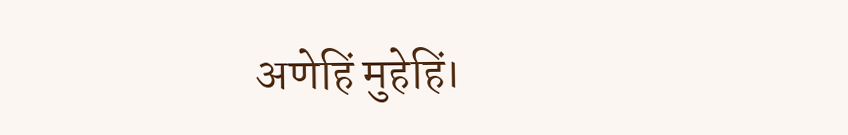अणेहिं मुहेहिं।